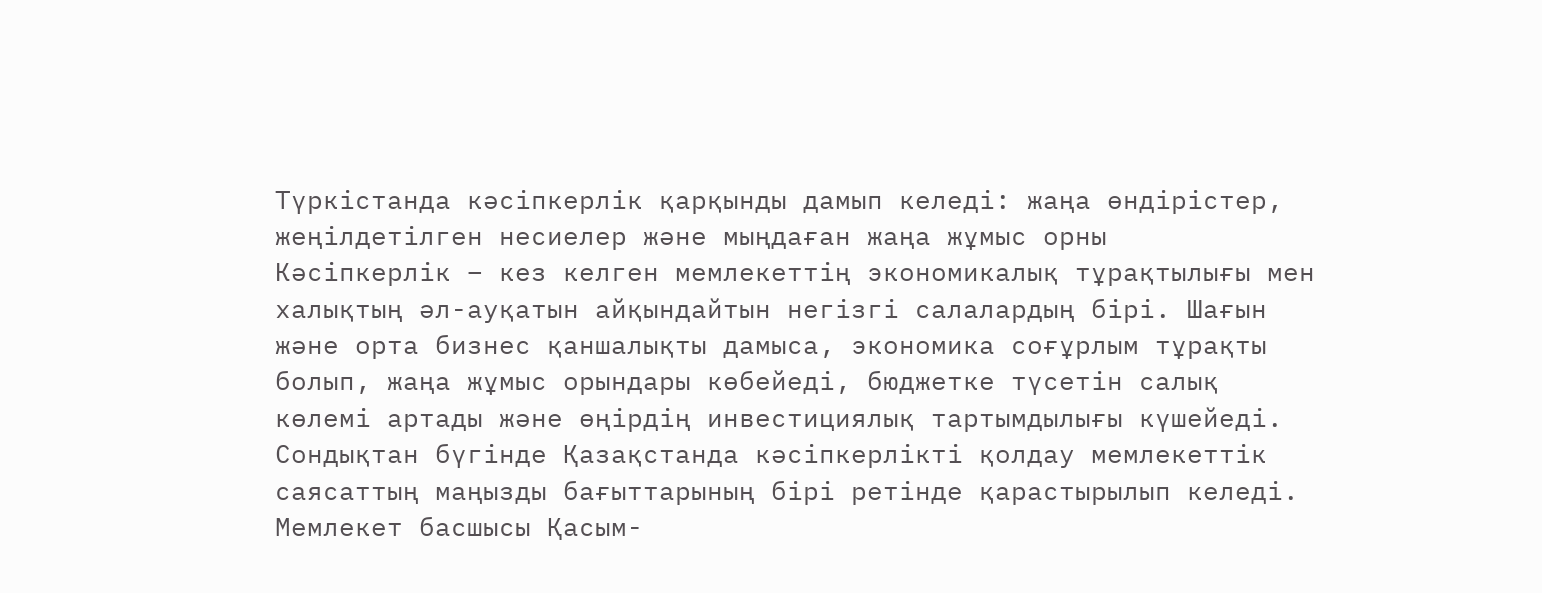Түркістанда кәсіпкерлік қарқынды дамып келеді: жаңа өндірістер, жеңілдетілген несиелер және мыңдаған жаңа жұмыс орны
Кәсіпкерлік – кез келген мемлекеттің экономикалық тұрақтылығы мен халықтың әл-ауқатын айқындайтын негізгі салалардың бірі. Шағын және орта бизнес қаншалықты дамыса, экономика соғұрлым тұрақты болып, жаңа жұмыс орындары көбейеді, бюджетке түсетін салық көлемі артады және өңірдің инвестициялық тартымдылығы күшейеді. Сондықтан бүгінде Қазақстанда кәсіпкерлікті қолдау мемлекеттік саясаттың маңызды бағыттарының бірі ретінде қарастырылып келеді. Мемлекет басшысы Қасым-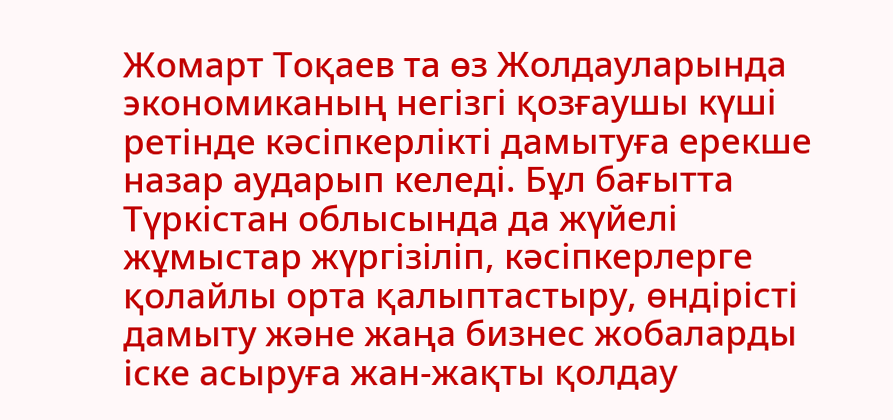Жомарт Тоқаев та өз Жолдауларында экономиканың негізгі қозғаушы күші ретінде кәсіпкерлікті дамытуға ерекше назар аударып келеді. Бұл бағытта Түркістан облысында да жүйелі жұмыстар жүргізіліп, кәсіпкерлерге қолайлы орта қалыптастыру, өндірісті дамыту және жаңа бизнес жобаларды іске асыруға жан-жақты қолдау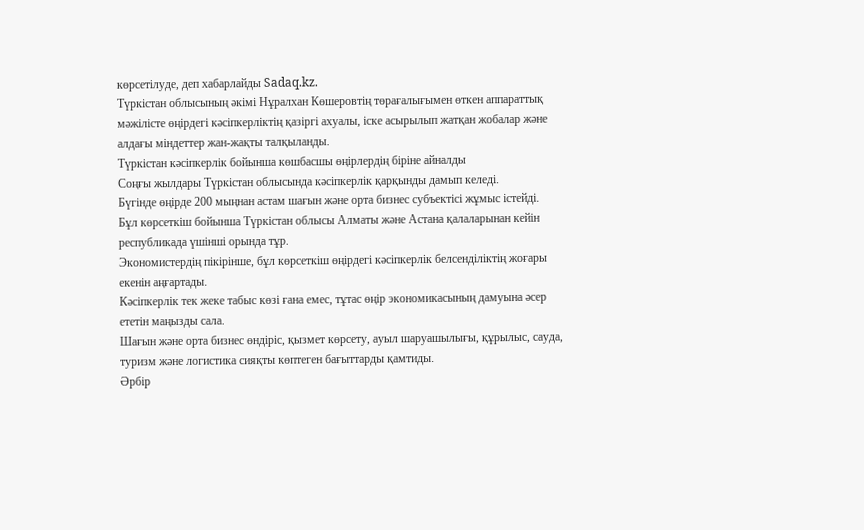көрсетілуде, деп хабарлайды Sadaq.kz.
Түркістан облысының әкімі Нұралхан Көшеровтің төрағалығымен өткен аппараттық мәжілісте өңірдегі кәсіпкерліктің қазіргі ахуалы, іске асырылып жатқан жобалар және алдағы міндеттер жан-жақты талқыланды.
Түркістан кәсіпкерлік бойынша көшбасшы өңірлердің біріне айналды
Соңғы жылдары Түркістан облысында кәсіпкерлік қарқынды дамып келеді.
Бүгінде өңірде 200 мыңнан астам шағын және орта бизнес субъектісі жұмыс істейді.
Бұл көрсеткіш бойынша Түркістан облысы Алматы және Астана қалаларынан кейін республикада үшінші орында тұр.
Экономистердің пікірінше, бұл көрсеткіш өңірдегі кәсіпкерлік белсенділіктің жоғары екенін аңғартады.
Кәсіпкерлік тек жеке табыс көзі ғана емес, тұтас өңір экономикасының дамуына әсер ететін маңызды сала.
Шағын және орта бизнес өндіріс, қызмет көрсету, ауыл шаруашылығы, құрылыс, сауда, туризм және логистика сияқты көптеген бағыттарды қамтиды.
Әрбір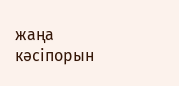жаңа кәсіпорын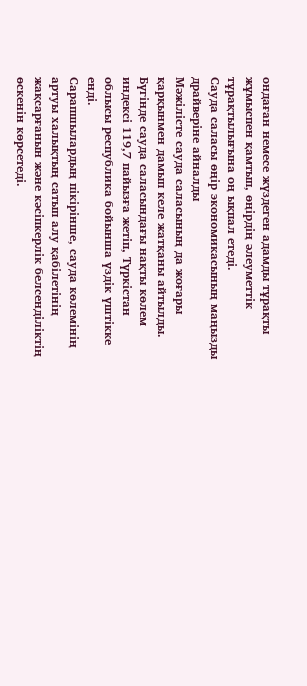ондаған немесе жүздеген адамды тұрақты жұмыспен қамтып, өңірдің әлеуметтік тұрақтылығына оң ықпал етеді.
Сауда саласы өңір экономикасының маңызды драйверіне айналды
Мәжілісте сауда саласының да жоғары қарқынмен дамып келе жатқаны айтылды.
Бүгінде сауда саласындағы нақты көлем индексі 119,7 пайызға жетіп, Түркістан облысы республика бойынша үздік үштікке енді.
Сарапшылардың пікірінше, сауда көлемінің артуы халықтың сатып алу қабілетінің жақсарғанын және кәсіпкерлік белсенділіктің өскенін көрсетеді.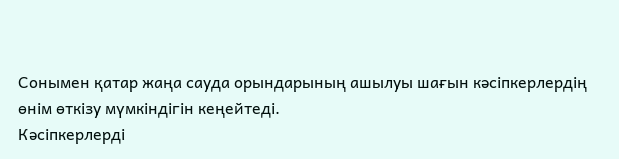Сонымен қатар жаңа сауда орындарының ашылуы шағын кәсіпкерлердің өнім өткізу мүмкіндігін кеңейтеді.
Кәсіпкерлерді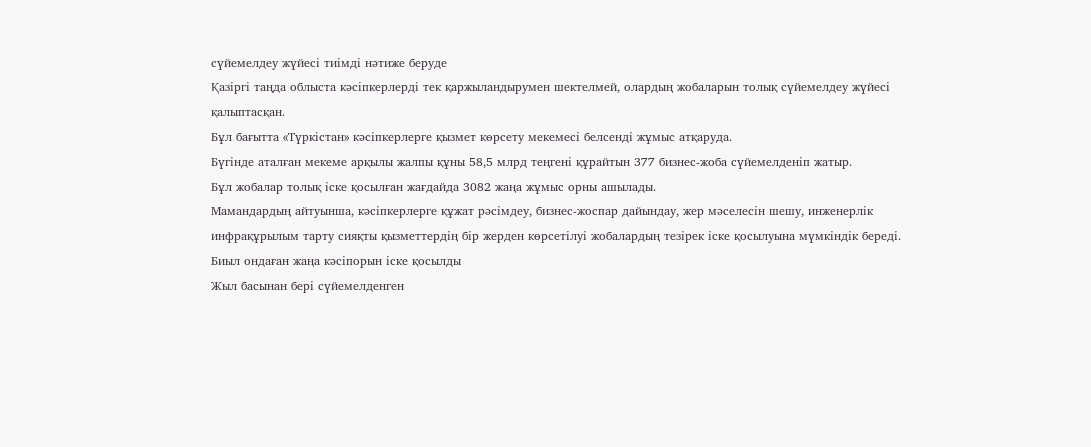сүйемелдеу жүйесі тиімді нәтиже беруде
Қазіргі таңда облыста кәсіпкерлерді тек қаржыландырумен шектелмей, олардың жобаларын толық сүйемелдеу жүйесі қалыптасқан.
Бұл бағытта «Түркістан» кәсіпкерлерге қызмет көрсету мекемесі белсенді жұмыс атқаруда.
Бүгінде аталған мекеме арқылы жалпы құны 58,5 млрд теңгені құрайтын 377 бизнес-жоба сүйемелденіп жатыр.
Бұл жобалар толық іске қосылған жағдайда 3082 жаңа жұмыс орны ашылады.
Мамандардың айтуынша, кәсіпкерлерге құжат рәсімдеу, бизнес-жоспар дайындау, жер мәселесін шешу, инженерлік инфрақұрылым тарту сияқты қызметтердің бір жерден көрсетілуі жобалардың тезірек іске қосылуына мүмкіндік береді.
Биыл ондаған жаңа кәсіпорын іске қосылды
Жыл басынан бері сүйемелденген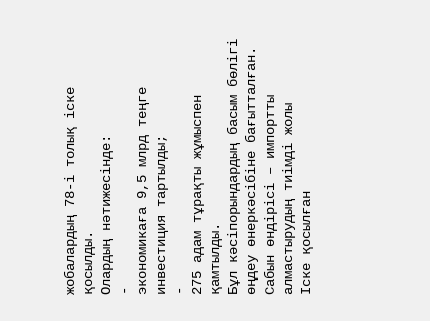жобалардың 78-і толық іске қосылды.
Олардың нәтижесінде:
-
экономикаға 9,5 млрд теңге инвестиция тартылды;
-
275 адам тұрақты жұмыспен қамтылды.
Бұл кәсіпорындардың басым бөлігі өңдеу өнеркәсібіне бағытталған.
Сабын өндірісі – импортты алмастырудың тиімді жолы
Іске қосылған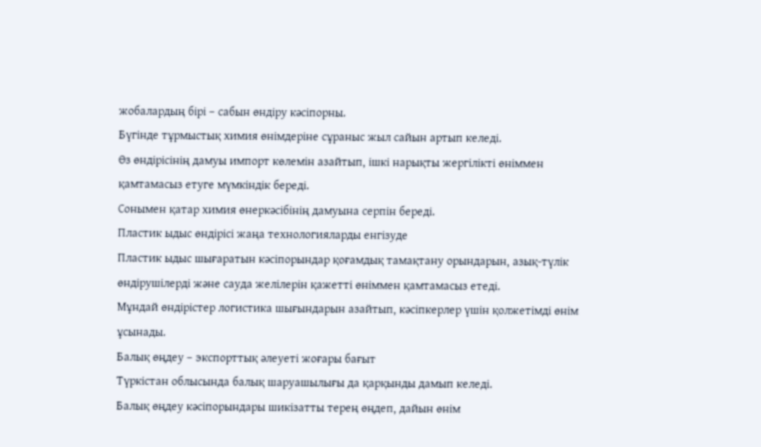жобалардың бірі – сабын өндіру кәсіпорны.
Бүгінде тұрмыстық химия өнімдеріне сұраныс жыл сайын артып келеді.
Өз өндірісінің дамуы импорт көлемін азайтып, ішкі нарықты жергілікті өніммен қамтамасыз етуге мүмкіндік береді.
Сонымен қатар химия өнеркәсібінің дамуына серпін береді.
Пластик ыдыс өндірісі жаңа технологияларды енгізуде
Пластик ыдыс шығаратын кәсіпорындар қоғамдық тамақтану орындарын, азық-түлік өндірушілерді және сауда желілерін қажетті өніммен қамтамасыз етеді.
Мұндай өндірістер логистика шығындарын азайтып, кәсіпкерлер үшін қолжетімді өнім ұсынады.
Балық өңдеу – экспорттық әлеуеті жоғары бағыт
Түркістан облысында балық шаруашылығы да қарқынды дамып келеді.
Балық өңдеу кәсіпорындары шикізатты терең өңдеп, дайын өнім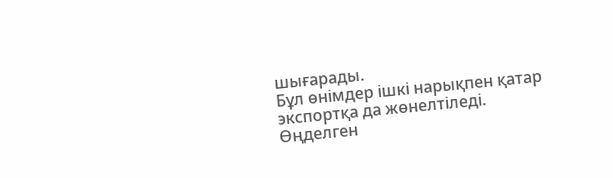шығарады.
Бұл өнімдер ішкі нарықпен қатар экспортқа да жөнелтіледі.
Өңделген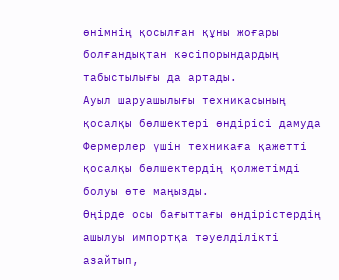өнімнің қосылған құны жоғары болғандықтан кәсіпорындардың табыстылығы да артады.
Ауыл шаруашылығы техникасының қосалқы бөлшектері өндірісі дамуда
Фермерлер үшін техникаға қажетті қосалқы бөлшектердің қолжетімді болуы өте маңызды.
Өңірде осы бағыттағы өндірістердің ашылуы импортқа тәуелділікті азайтып,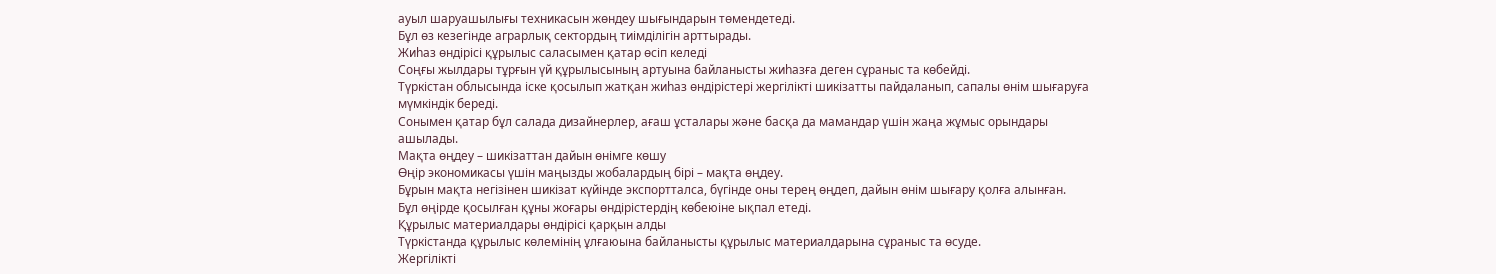ауыл шаруашылығы техникасын жөндеу шығындарын төмендетеді.
Бұл өз кезегінде аграрлық сектордың тиімділігін арттырады.
Жиһаз өндірісі құрылыс саласымен қатар өсіп келеді
Соңғы жылдары тұрғын үй құрылысының артуына байланысты жиһазға деген сұраныс та көбейді.
Түркістан облысында іске қосылып жатқан жиһаз өндірістері жергілікті шикізатты пайдаланып, сапалы өнім шығаруға мүмкіндік береді.
Сонымен қатар бұл салада дизайнерлер, ағаш ұсталары және басқа да мамандар үшін жаңа жұмыс орындары ашылады.
Мақта өңдеу – шикізаттан дайын өнімге көшу
Өңір экономикасы үшін маңызды жобалардың бірі – мақта өңдеу.
Бұрын мақта негізінен шикізат күйінде экспортталса, бүгінде оны терең өңдеп, дайын өнім шығару қолға алынған.
Бұл өңірде қосылған құны жоғары өндірістердің көбеюіне ықпал етеді.
Құрылыс материалдары өндірісі қарқын алды
Түркістанда құрылыс көлемінің ұлғаюына байланысты құрылыс материалдарына сұраныс та өсуде.
Жергілікті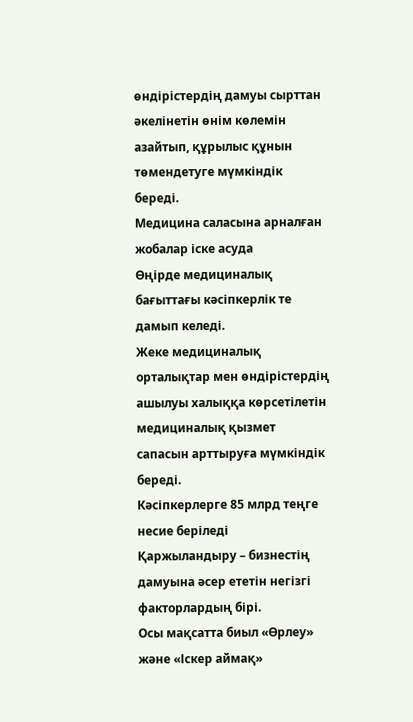өндірістердің дамуы сырттан әкелінетін өнім көлемін азайтып, құрылыс құнын төмендетуге мүмкіндік береді.
Медицина саласына арналған жобалар іске асуда
Өңірде медициналық бағыттағы кәсіпкерлік те дамып келеді.
Жеке медициналық орталықтар мен өндірістердің ашылуы халыққа көрсетілетін медициналық қызмет сапасын арттыруға мүмкіндік береді.
Кәсіпкерлерге 85 млрд теңге несие беріледі
Қаржыландыру – бизнестің дамуына әсер ететін негізгі факторлардың бірі.
Осы мақсатта биыл «Өрлеу» және «Іскер аймақ»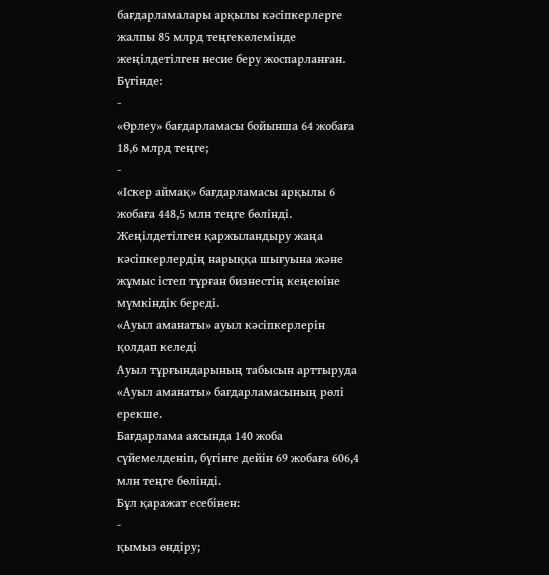бағдарламалары арқылы кәсіпкерлерге жалпы 85 млрд теңгекөлемінде жеңілдетілген несие беру жоспарланған.
Бүгінде:
-
«Өрлеу» бағдарламасы бойынша 64 жобаға 18,6 млрд теңге;
-
«Іскер аймақ» бағдарламасы арқылы 6 жобаға 448,5 млн теңге бөлінді.
Жеңілдетілген қаржыландыру жаңа кәсіпкерлердің нарыққа шығуына және жұмыс істеп тұрған бизнестің кеңеюіне мүмкіндік береді.
«Ауыл аманаты» ауыл кәсіпкерлерін қолдап келеді
Ауыл тұрғындарының табысын арттыруда «Ауыл аманаты» бағдарламасының рөлі ерекше.
Бағдарлама аясында 140 жоба сүйемелденіп, бүгінге дейін 69 жобаға 606,4 млн теңге бөлінді.
Бұл қаражат есебінен:
-
қымыз өндіру;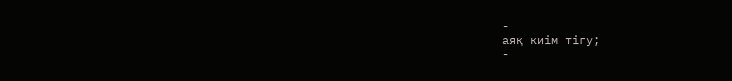-
аяқ киім тігу;
-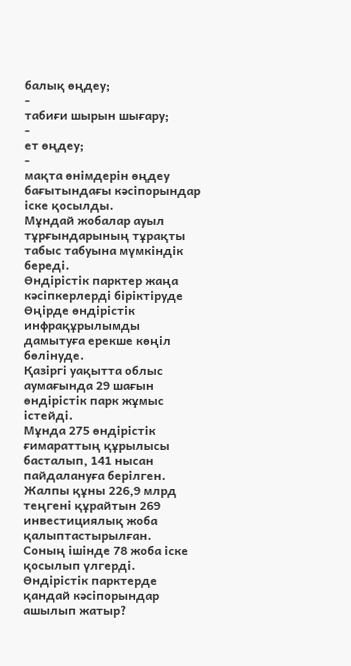балық өңдеу;
-
табиғи шырын шығару;
-
ет өңдеу;
-
мақта өнімдерін өңдеу бағытындағы кәсіпорындар іске қосылды.
Мұндай жобалар ауыл тұрғындарының тұрақты табыс табуына мүмкіндік береді.
Өндірістік парктер жаңа кәсіпкерлерді біріктіруде
Өңірде өндірістік инфрақұрылымды дамытуға ерекше көңіл бөлінуде.
Қазіргі уақытта облыс аумағында 29 шағын өндірістік парк жұмыс істейді.
Мұнда 275 өндірістік ғимараттың құрылысы басталып, 141 нысан пайдалануға берілген.
Жалпы құны 226,9 млрд теңгені құрайтын 269 инвестициялық жоба қалыптастырылған.
Соның ішінде 78 жоба іске қосылып үлгерді.
Өндірістік парктерде қандай кәсіпорындар ашылып жатыр?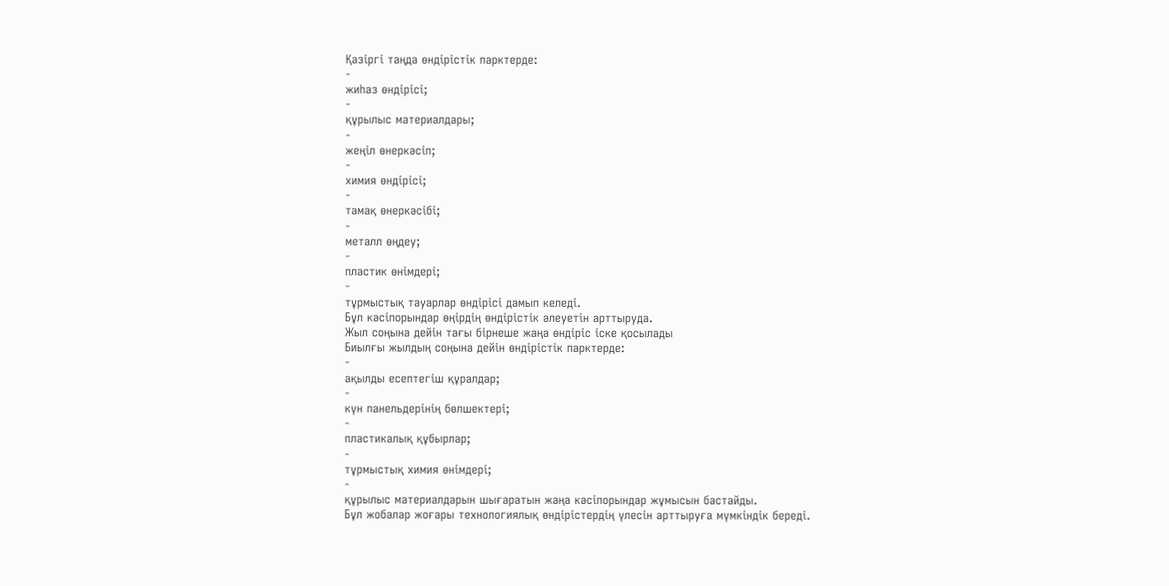Қазіргі таңда өндірістік парктерде:
-
жиһаз өндірісі;
-
құрылыс материалдары;
-
жеңіл өнеркәсіп;
-
химия өндірісі;
-
тамақ өнеркәсібі;
-
металл өңдеу;
-
пластик өнімдері;
-
тұрмыстық тауарлар өндірісі дамып келеді.
Бұл кәсіпорындар өңірдің өндірістік әлеуетін арттыруда.
Жыл соңына дейін тағы бірнеше жаңа өндіріс іске қосылады
Биылғы жылдың соңына дейін өндірістік парктерде:
-
ақылды есептегіш құралдар;
-
күн панельдерінің бөлшектері;
-
пластикалық құбырлар;
-
тұрмыстық химия өнімдері;
-
құрылыс материалдарын шығаратын жаңа кәсіпорындар жұмысын бастайды.
Бұл жобалар жоғары технологиялық өндірістердің үлесін арттыруға мүмкіндік береді.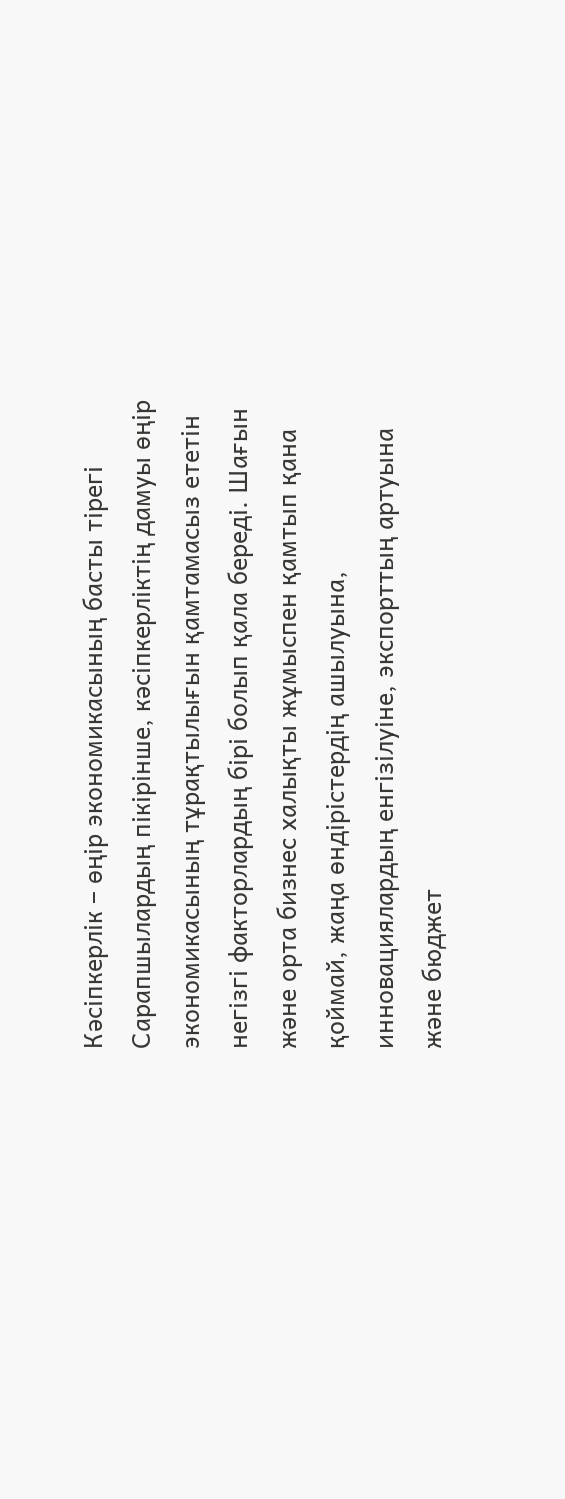Кәсіпкерлік – өңір экономикасының басты тірегі
Сарапшылардың пікірінше, кәсіпкерліктің дамуы өңір экономикасының тұрақтылығын қамтамасыз ететін негізгі факторлардың бірі болып қала береді. Шағын және орта бизнес халықты жұмыспен қамтып қана қоймай, жаңа өндірістердің ашылуына, инновациялардың енгізілуіне, экспорттың артуына және бюджет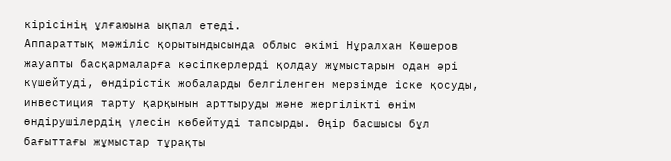кірісінің ұлғаюына ықпал етеді.
Аппараттық мәжіліс қорытындысында облыс әкімі Нұралхан Көшеров жауапты басқармаларға кәсіпкерлерді қолдау жұмыстарын одан әрі күшейтуді, өндірістік жобаларды белгіленген мерзімде іске қосуды, инвестиция тарту қарқынын арттыруды және жергілікті өнім өндірушілердің үлесін көбейтуді тапсырды. Өңір басшысы бұл бағыттағы жұмыстар тұрақты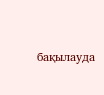бақылауда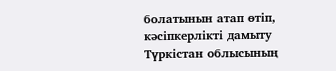болатынын атап өтіп, кәсіпкерлікті дамыту Түркістан облысының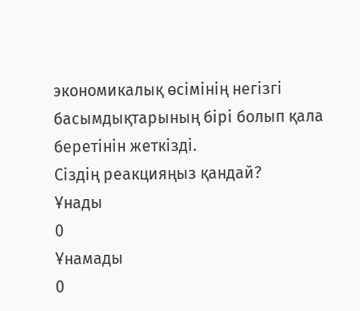экономикалық өсімінің негізгі басымдықтарының бірі болып қала беретінін жеткізді.
Сіздің реакцияңыз қандай?
Ұнады
0
Ұнамады
0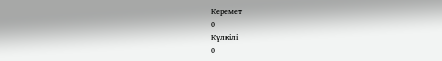Керемет
0
Күлкілі
0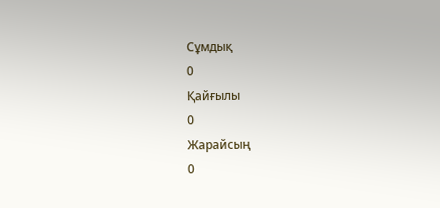Сұмдық
0
Қайғылы
0
Жарайсың
0